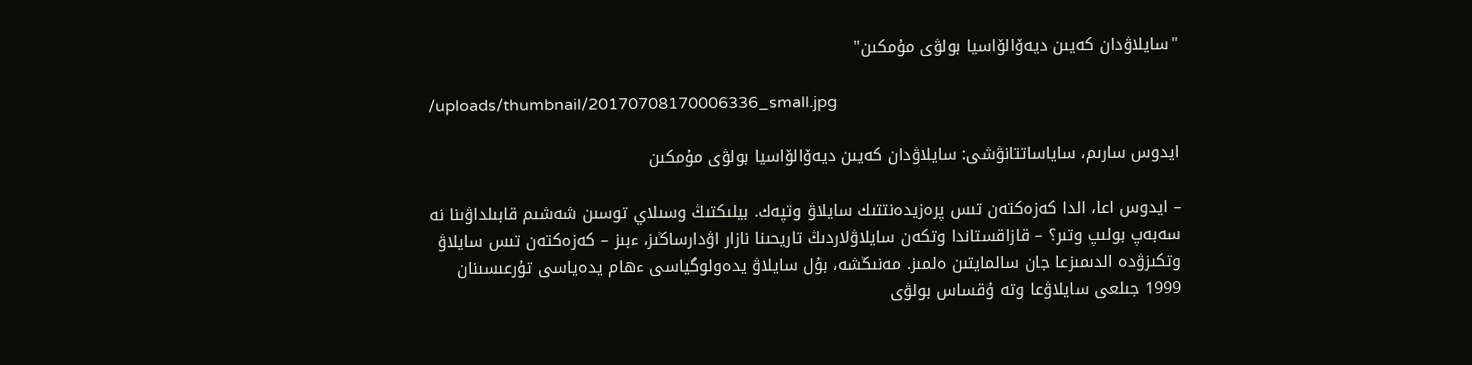"سايلاۋدان كەيىن ديەۆالۆاسيا بولۋى مۇمكىن"

/uploads/thumbnail/20170708170006336_small.jpg

ايدوس سارىم، ساياساتتانۋشى: سايلاۋدان كەيىن ديەۆالۆاسيا بولۋى مۇمكىن

– ايدوس اعا، الدا كەزەكتەن تىس پرەزيدەنتتىك سايلاۋ وتپەك. بيلىكتىڭ وسىلاي توسىن شەشىم قابىلداۋىنا نە سەبەپ بولىپ وتىر؟ – قازاقستاندا وتكەن سايلاۋلاردىڭ تاريحىنا نازار اۋدارساڭىز، ءبىز – كەزەكتەن تىس سايلاۋ وتكىزۋدە الدىمىزعا جان سالمايتىن ەلمىز. مەنىڭشە، بۇل سايلاۋ يدەولوگياسى ءھام يدەياسى تۇرعىسىنان 1999 جىلعى سايلاۋعا وتە ۇقساس بولۋى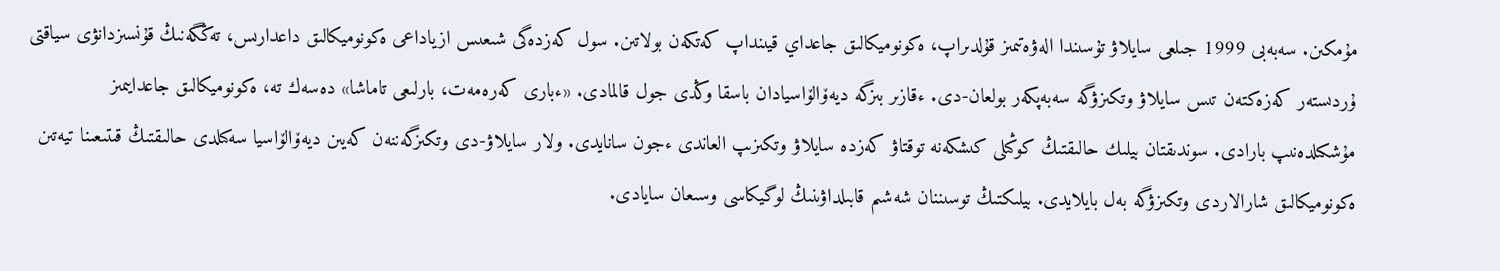مۇمكىن. سەبەبى 1999 جىلعى سايلاۋ تۇسىندا الەۋەتىمىز قۇلدىراپ، ەكونوميكالىق جاعداي قيىنداپ كەتكەن بولاتىن. سول كەزدەگى شىعىس ازياداعى ەكونوميكالىق داعدارىس، تەڭگەنىڭ قۇنسىزدانۋى سياقتى ۇردىستەر كەزەكتەن تىس سايلاۋ وتكىزۋگە سەبەپكەر بولعان-دى. ءقازىر بىزگە ديەۆالۆاسيادان باسقا وڭدى جول قالمادى. «ءبارى كەرەمەت، بارلىعى تاماشا» دەسەك تە، ەكونوميكالىق جاعدايىمىز مۇشكىلدەنىپ بارادى. سوندىقتان بيلىك حالىقتىڭ كوڭىلى كىشكەنە توقتاۋ كەزدە سايلاۋ وتكىزىپ العاندى ءجون سانايدى. ولار سايلاۋ-دى وتكىزگەننەن كەيىن ديەۆالۆاسيا سەكىلدى حالىقتىڭ قىتىعىنا تيەتىن ەكونوميكالىق شارالاردى وتكىزۋگە بەل بايلايدى. بيلىكتىڭ توسىننان شەشىم قابىلداۋىنىڭ لوگيكاسى وسىعان سايادى.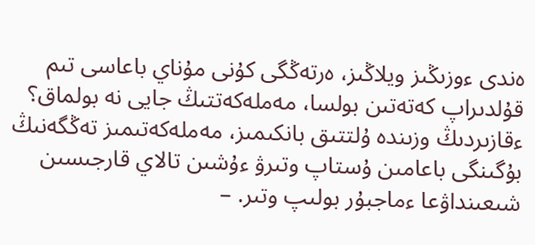ەندى ءوزىڭىز ويلاڭىز، ەرتەڭگى كۇنى مۇناي باعاسى تىم قۇلدىراپ كەتەتىن بولسا، مەملەكەتتىڭ جايى نە بولماق؟ ءقازىردىڭ وزىندە ۇلتتىق بانكىمىز، مەملەكەتىمىز تەڭگەنىڭ بۇگىنگى باعامىن ۇستاپ وتىرۋ ءۇشىن تالاي قارجىسىن شىعىنداۋعا ءماجبۇر بولىپ وتىر. –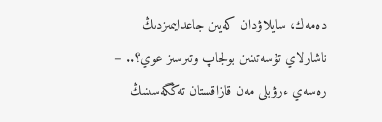دەمەك، سايلاۋدان كەيىن جاعدايىمىزدىڭ ناشارلاي تۇسەتىنىن بولجاپ وتىرسىز عوي؟.. – رەسەي ءرۋبلى مەن قازاقستان تەڭگەسىنىڭ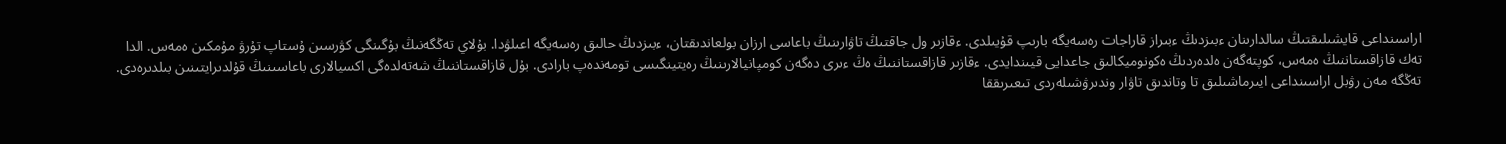اراسىنداعى قايشىلىقتىڭ سالدارىنان ءبىزدىڭ ءبىراز قاراجات رەسەيگە بارىپ قۇيىلدى. ءقازىر ول جاقتىڭ تاۋارىنىڭ باعاسى ارزان بولعاندىقتان، ءبىزدىڭ حالىق رەسەيگە اعىلۋدا. بۇلاي تەڭگەنىڭ بۇگىنگى كۋرسىن ۇستاپ تۇرۋ مۇمكىن ەمەس. الدا تەك قازاقستاننىڭ ەمەس، كوپتەگەن ەلدەردىڭ ەكونوميكالىق جاعدايى قيىندايدى. ءقازىر قازاقستاننىڭ ەڭ ءىرى دەگەن كومپانيالارىنىڭ رەيتينگىسى تومەندەپ بارادى. بۇل قازاقستاننىڭ شەتەلدەگى اكسيالارى باعاسىنىڭ قۇلدىرايتىنىن بىلدىرەدى. تەڭگە مەن رۋبل اراسىنداعى ايىرماشىلىق تا وتاندىق تاۋار وندىرۋشىلەردى تىعىرىققا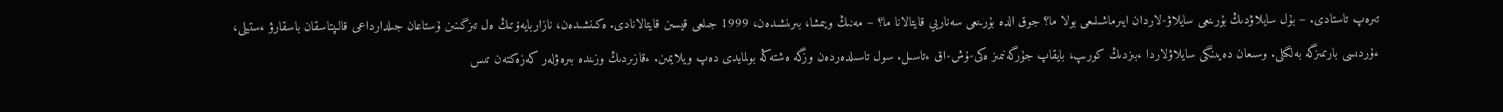تىرەپ تاستادى. – بۇل سايلاۋدىڭ بۇرىنعى سايلاۋ-لاردان ايىرماشىلىعى بولا ما؟ جوق الدە بۇرىنعى سەناريي قايتالانا ما؟ – مەنىڭ ويىمشا، بىرىنشىدەن، 1999 جىلعى قيسىن قايتالانادى. ەكىنشىدەن، نازاربايەۆتىڭ ەل تىزگىنىن ۇستاعان جىلدارداعى قالىپتاسقان باسقارۋ ءستيلى، ءۇردىسى بارىمىزگە بەلگىلى. وسىعان دەيىنگى سايلاۋلاردا ءبىزدىڭ كورىپ، بايقاپ جۇرگەنىمىز ەكى-ۇش-اق ءتاسىل. سول تاسىلدەردەن وزگە ەشتەڭە بولمايدى دەپ ويلايمىن. ءقازىردىڭ وزىندە بىرەۋلەر كەزەكتەن تىس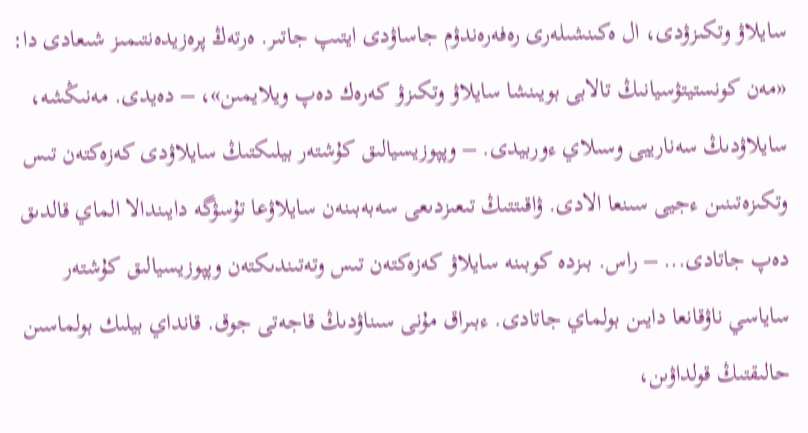سايلاۋ وتكىزۋدى، ال ەكىنشىلەرى رەفەرەندۋم جاساۋدى ايتىپ جاتىر. ەرتەڭ پرەزيدەنتىمىز شىعادى دا: «مەن كونستيتۋسيانىڭ تالابى بويىنشا سايلاۋ وتكىزۋ كەرەك دەپ ويلايمىن»، – دەيدى. مەنىڭشە، سايلاۋدىڭ سەنارييى وسىلاي ءوربيدى. – وپپوزيسيالىق كۇشتەر بيلىكتىڭ سايلاۋدى كەزەكتەن تىس وتكىزەتىنىن ءجيى سىنعا الادى. ۋاقىتتىڭ تىعىزدىعى سەبەبىنەن سايلاۋعا تۇسۋگە دايىندالا الماي قالدىق دەپ جاتادى... – راس. بىزدە كوبىنە سايلاۋ كەزەكتەن تىس وتەتىندىكتەن وپپوزيسيالىق كۇشتەر ساياسي ناۋقانعا دايىن بولماي جاتادى. ءبىراق مۇنى سىناۋدىڭ قاجەتى جوق. قانداي بيلىك بولماسىن حالىقتىڭ قولداۋىن،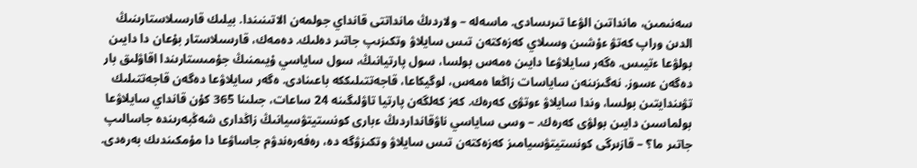سەنىمىن، مانداتىن الۋعا تىرىسادى. ماسەلە – ولاردىڭ مانداتتى قانداي جولمەن الاتىنىندا. بيلىك قارسىلاستارىنىڭ الدىن وراپ كەتۋ ءۇشىن وسىلاي كەزەكتەن تىس سايلاۋ وتكىزىپ جاتىر دەلىك. دەمەك، قارسىلاستار بۇعان دا دايىن بولۋعا ءتيىس. ەگەر سايلاۋعا دايىن ەمەس بولسا، سول پارتيانىڭ، سول ساياسي ۇيىمنىڭ جۇمىستارىندا اقاۋلىق بار دەگەن ءسوز. نەگىزىنەن ساياسات زاڭعا ەمەس، لوگيكاعا، قاجەتتىلىككە باعىنادى. ەگەر سايلاۋعا دەگەن قاجەتتىلىك تۋىندايتىن بولسا، وندا سايلاۋ ءوتۋى كەرەك. كەز كەلگەن پارتيا تاۋلىگىنە 24 ساعات، جىلىنا 365 كۇن قانداي سايلاۋعا بولماسىن دايىن بولۋى كەرەك. – وسى ساياسي ناۋقانداردىڭ ءبارى كونستيتۋسيانىڭ زاڭدارى شەڭبەرىندە جاسالىپ جاتىر ما؟ – قازىرگى كونستيتۋسيامىز كەزەكتەن تىس سايلاۋ وتكىزۋگە دە، رەفەرەندۋم جاساۋعا دا مۇمكىندىك بەرەدى.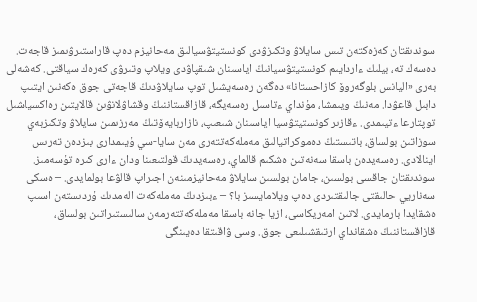سوندىقتان كەزەكتەن تىس سايلاۋ وتكىزۋدى كونستيتۋسيالىق مەحانيزم دەپ قاراستىرۋىمىز قاجەت. دەسەك تە، بيلىك ءاردايىم كونستيتۋسيانىڭ اياسىنان شىقپاۋدى ويلاپ وتىرۋى كەرەك سياقتى. كەشەلى بەرى «اليانس بلوگەروۆ كازاحستانا» دەگەن رەسەيشىل توپ سايلاۋدىڭ قاجەتى جوق ەكەنىن ايتىپ دابىل قاعۋدا. مەنىڭ ويىمشا، مۇنداي ءتاسىل رەسەيگە، قازاقستاننىڭ وقشاۋلانۋىن قالايتىن رەاكسياشىل توپتارعا ءتيىمدى. ءقازىر كونستيتۋسيا اياسىنان شىعىپ، نازاربايەۆتىڭ مەرزىمىن سايلاۋ وتكىزبەي سوزاتىن بولساق، باتىستىڭ دەموكراتيالىق مەملەكەتتەرى مەن سايا-سي ۇيىمدارى بىزدەن تەرىس اينالادى. رەسەيدەن باسقا سەنەتىن ەشكىم قالماي، رەسەيدىڭ قولتىعىنا ودان ءارى كىرە تۇسەمىز. سوندىقتان جاقسى بولسىن، جامان بولسىن سايلاۋ مەحانيزمىنەن اجىراپ قالۋعا بولمايدى. – ەسكى سەناريي حالىقتى جالىقتىردى دەپ ويلامايسىز با؟ – ءبىزدىڭ مەملەكەت الەمدىك ۇردىستەن اسىپ ەشقايدا بارمايدى. لاتىن امەريكاسى، ازيا جانە باسقا مەملەكەتتەرمەن سالىستىراتىن بولساق، قازاقستاننىڭ ەشقانداي ارتىقشىلىعى جوق. وسى ۋاقىتقا دەيىنگى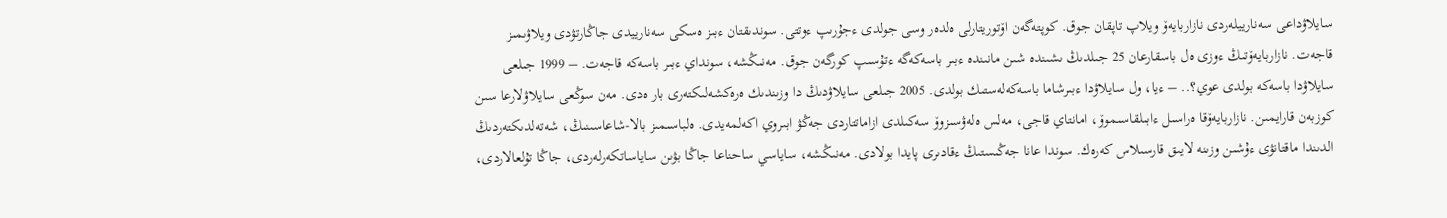سايلاۋداعى سەنارييلەردى نازاربايەۆ ويلاپ تاپقان جوق. كوپتەگەن اۆتوريتارلى ەلدەر وسى جولدى ءجۇرىپ ءوتتى. سوندىقتان ءبىز ەسكى سەنارييدى جاڭارتۋدى ويلاۋىمىز قاجەت. نازاربايەۆتىڭ ءوزى ەل باسقارعان 25 جىلدىڭ ىشىندە شىن مانىندە ءبىر باسەكەگە ءتۇسىپ كورگەن جوق. مەنىڭشە، سونداي ءبىر باسەكە قاجەت. – 1999 جىلعى سايلاۋدا باسەكە بولدى عوي؟.. – ءيا، ول سايلاۋدا ءبىرشاما باسەكەلەستىك بولدى. 2005 جىلعى سايلاۋدىڭ دا وزىندىك ەرەكشەلىكتەرى بار ەدى. مەن سوڭعى سايلاۋلارعا سىن كوزبەن قارايمىن. نازاربايەۆقا ەراسىل ءابىلقاسىموۆ، امانتاي قاجى، مەلس ەلەۋسىزوۆ سەكىلدى ازاماتتاردى جەڭۋ ابىروي اكەلمەيدى. ەلباسىمىز بالا-شاعاسىنىڭ، شەتەلدىكتەردىڭ الدىندا ماقتانۋى ءۇشىن وزىنە لايىق قارسىلاس كەرەك. سوندا عانا جەڭىستىڭ ءقادىرى پايدا بولادى. مەنىڭشە، ساياسي ساحناعا جاڭا بۋىن ساياساتكەرلەردى، جاڭا تۇلعالاردى،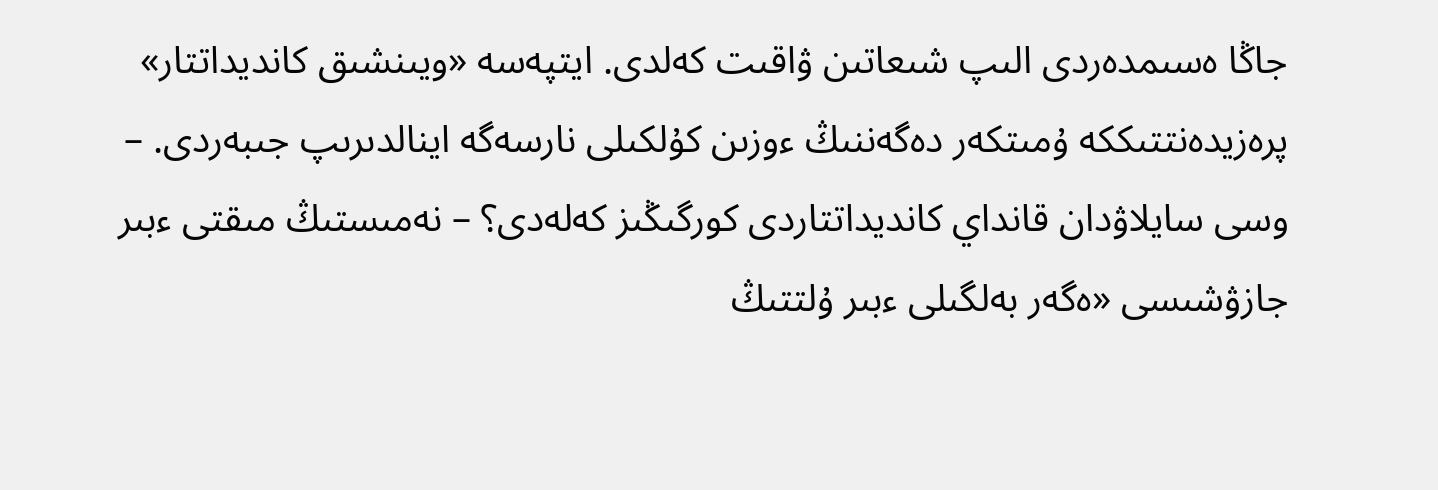جاڭا ەسىمدەردى الىپ شىعاتىن ۋاقىت كەلدى. ايتپەسە «ويىنشىق كانديداتتار» پرەزيدەنتتىككە ۇمىتكەر دەگەننىڭ ءوزىن كۇلكىلى نارسەگە اينالدىرىپ جىبەردى. – وسى سايلاۋدان قانداي كانديداتتاردى كورگىڭىز كەلەدى؟ – نەمىستىڭ مىقتى ءبىر جازۋشىسى «ەگەر بەلگىلى ءبىر ۇلتتىڭ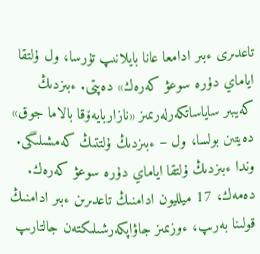تاعدىرى ءبىر ادامعا عانا بايلانىپ تۇرسا، ول ۇلتقا اياماي دۇرە سوعۋ كەرەك» دەپتى. ءبىزدىڭ كەيبىر ساياساتكەرلەرىمىز «نازاربايەۆقا بالاما جوق» دەيتىن بولسا، ول – ءبىزدىڭ ۇلتتىڭ كەمشىلىگى. وندا ءبىزدىڭ ۇلتقا اياماي دۇرە سوعۋ كەرەك. دەمەك، 17 ميلليون ادامنىڭ تاعدىرىن ءبىر ادامنىڭ قولىنا بەرىپ، ءوزىمىز جاۋاپكەرشىلىكتەن جالتارىپ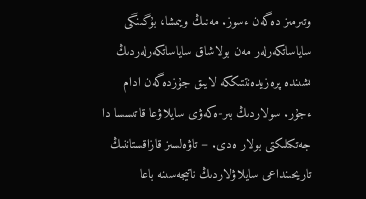وتىرمىز دەگەن ءسوز. مەنىڭ ويىمشا، بۇگىنگى ساياساتكەرلەر مەن بولاشاق ساياساتكەرلەردىڭ ىشىندە پرەزيدەنتتىككە لايىق جۇزدەگەن ادام ءجۇر. سولاردىڭ بىر-ەكەۋى سايلاۋعا قاتىسسا دا جەتكىلىكتى بولار ەدى. – تاۋەلسىز قازاقستاننىڭ تاريحىنداعى سايلاۋلاردىڭ ناتيجەسىنە باعا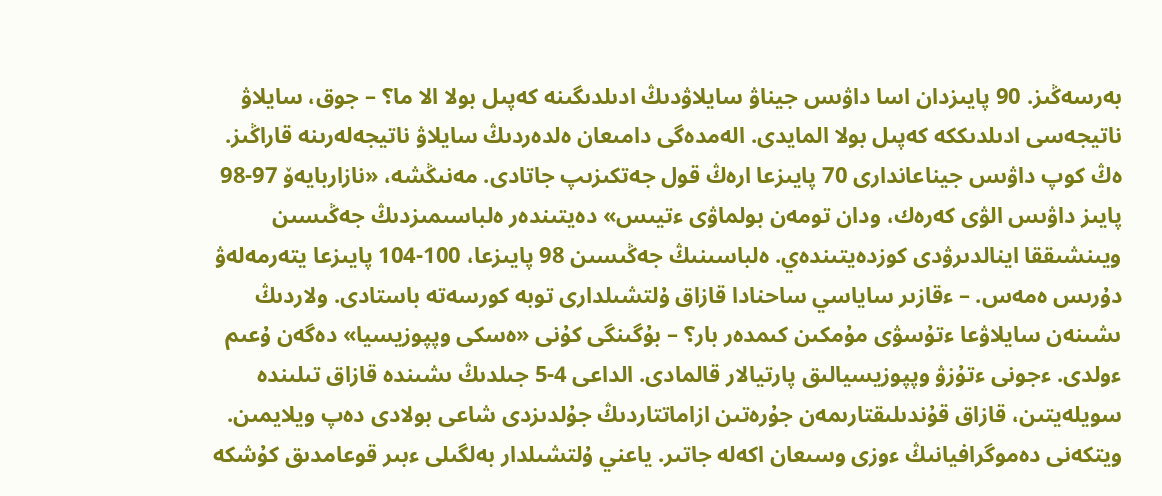بەرسەڭىز. 90 پايىزدان اسا داۋىس جيناۋ سايلاۋدىڭ ادىلدىگىنە كەپىل بولا الا ما؟ – جوق، سايلاۋ ناتيجەسى ادىلدىككە كەپىل بولا المايدى. الەمدەگى دامىعان ەلدەردىڭ سايلاۋ ناتيجەلەرىنە قاراڭىز. ەڭ كوپ داۋىس جيناعاندارى 70 پايىزعا ارەڭ قول جەتكىزىپ جاتادى. مەنىڭشە، «نازاربايەۆ 97-98 پايىز داۋىس الۋى كەرەك، ودان تومەن بولماۋى ءتيىس» دەيتىندەر ەلباسىمىزدىڭ جەڭىسىن ويىنشىققا اينالدىرۋدى كوزدەيتىندەي. ەلباسىنىڭ جەڭىسىن 98 پايىزعا، 100-104 پايىزعا يتەرمەلەۋ دۇرىس ەمەس. – ءقازىر ساياسي ساحنادا قازاق ۇلتشىلدارى توبە كورسەتە باستادى. ولاردىڭ ىشىنەن سايلاۋعا ءتۇسۋى مۇمكىن كىمدەر بار؟ – بۇگىنگى كۇنى «ەسكى وپپوزيسيا» دەگەن ۇعىم ءولدى. ءجونى ءتۇزۋ وپپوزيسيالىق پارتيالار قالمادى. الداعى 4-5 جىلدىڭ ىشىندە قازاق تىلىندە سويلەيتىن، قازاق قۇندىلىقتارىمەن جۇرەتىن ازاماتتاردىڭ جۇلدىزدى شاعى بولادى دەپ ويلايمىن. ويتكەنى دەموگرافيانىڭ ءوزى وسىعان اكەلە جاتىر. ياعني ۇلتشىلدار بەلگىلى ءبىر قوعامدىق كۇشكە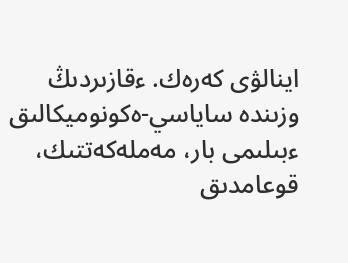اينالۋى كەرەك. ءقازىردىڭ وزىندە ساياسي-ەكونوميكالىق ءبىلىمى بار، مەملەكەتتىك، قوعامدىق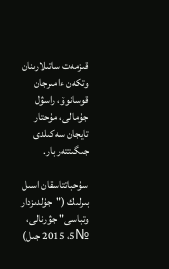قىزمەت ساتىلارىنان وتكەن ءامىرجان قوسانوۆ، راسۋل جۇمالى، مۇحتار تايجان سەكىلدى جىگىتتەر بار.

سۇحباتتاسقان اسىل بىرلىك ("جۇلدىزدار وتباسى" جۋرنالى، №5، 2015 جىل)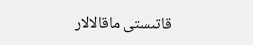قاتىستى ماقالالار